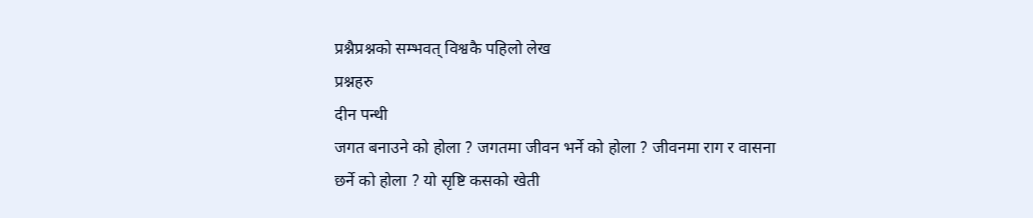प्रश्नैप्रश्नको सम्भवत् विश्वकै पहिलो लेख
प्रश्नहरु
दीन पन्थी
जगत बनाउने को होला ? जगतमा जीवन भर्ने को होला ? जीवनमा राग र वासना छर्ने को होला ? यो सृष्टि कसको खेती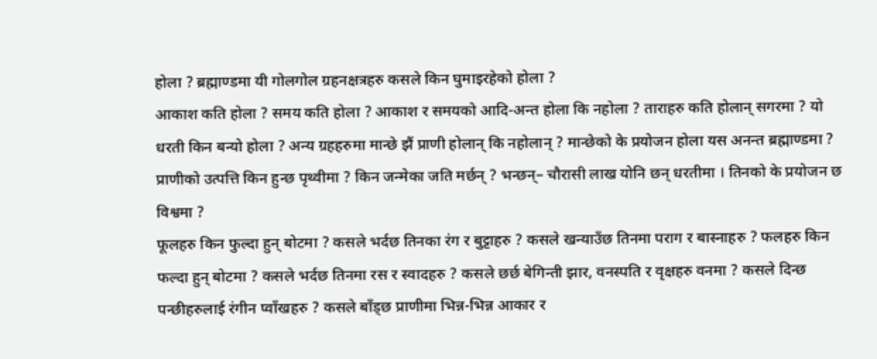होला ? ब्रह्माण्डमा यी गोलगोल ग्रहनक्षत्रहरु कसले किन घुमाइरहेको होला ?
आकाश कति होला ? समय कति होला ? आकाश र समयको आदि-अन्त होला कि नहोला ? ताराहरु कति होलान् सगरमा ? यो धरती किन बन्यो होला ? अन्य ग्रहहरुमा मान्छे झैं प्राणी होलान् कि नहोलान् ? मान्छेको के प्रयोजन होला यस अनन्त ब्रह्माण्डमा ? प्राणीको उत्पत्ति किन हुन्छ पृथ्वीमा ? किन जन्मेका जति मर्छन् ? भन्छन्– चौरासी लाख योनि छन् धरतीमा । तिनको के प्रयोजन छ विश्वमा ?
फूलहरु किन फुल्दा हुन् बोटमा ? कसले भर्दछ तिनका रंग र बुट्टाहरु ? कसले खन्याउँछ तिनमा पराग र बास्नाहरु ? फलहरु किन फल्दा हुन् बोटमा ? कसले भर्दछ तिनमा रस र स्वादहरु ? कसले छर्छ बेगिन्ती झार, वनस्पति र वृक्षहरु वनमा ? कसले दिन्छ पन्छीहरुलाई रंगीन प्वाँखहरु ? कसले बाँड्छ प्राणीमा भिन्न-भिन्न आकार र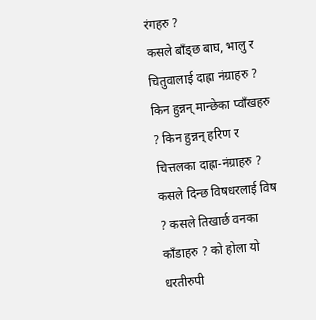रंगहरु ?
कसले बाँड्छ बाघ, भालु र चितुवालाई दाह्रा नंग्राहरु ? किन हुन्नन् मान्छेका प्वाँखहरु ? किन हुन्नन् हरिण र चित्तलका दाह्रा-नंग्राहरु ? कसले दिन्छ विषधरलाई विष ? कसले तिखार्छ वनका काँडाहरु ? को होला यो धरतीरुपी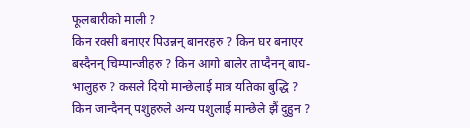फूलबारीको माली ?
किन रक्सी बनाएर पिउन्नन् बानरहरु ? किन घर बनाएर बस्दैनन् चिम्पान्जीहरु ? किन आगो बालेर ताप्दैनन् बाघ-भालुहरु ? कसले दियो मान्छेलाई मात्र यतिका बुद्धि ? किन जान्दैनन् पशुहरुले अन्य पशुलाई मान्छेले झैं दुहुन ?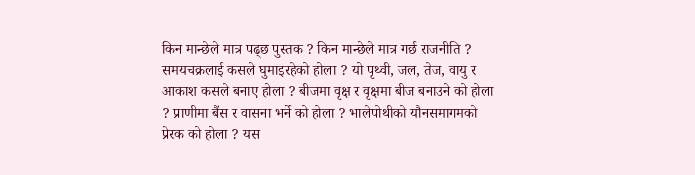किन मान्छेले मात्र पढ्छ पुस्तक ? किन मान्छेले मात्र गर्छ राजनीति ?
समयचक्रलाई कसले घुमाइरहेको होला ? यो पृथ्वी, जल, तेज, वायु र आकाश कसले बनाए होला ? बीजमा वृक्ष र वृक्षमा बीज बनाउने को होला ? प्राणीमा बैंस र वासना भर्ने को होला ? भालेपोथीको यौनसमागमको प्रेरक को होला ? यस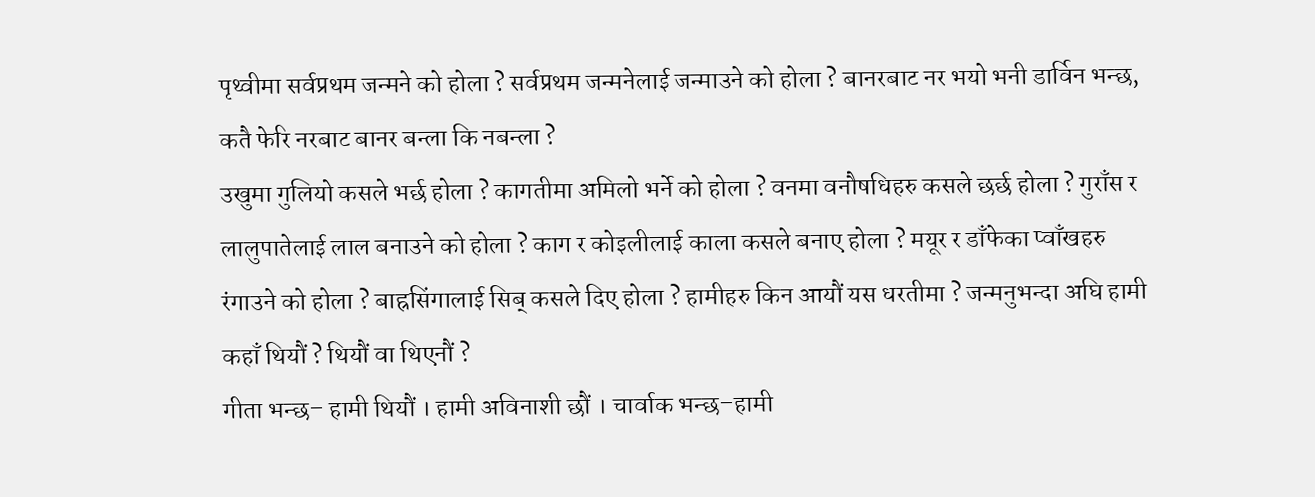पृथ्वीमा सर्वप्रथम जन्मने को होला ? सर्वप्रथम जन्मनेलाई जन्माउने को होला ? बानरबाट नर भयो भनी डार्विन भन्छ, कतै फेरि नरबाट बानर बन्ला कि नबन्ला ?
उखुमा गुलियो कसले भर्छ होला ? कागतीमा अमिलो भर्ने को होला ? वनमा वनौषधिहरु कसले छर्छ होला ? गुराँस र लालुपातेलाई लाल बनाउने को होला ? काग र कोइलीलाई काला कसले बनाए होला ? मयूर र डाँफेका प्वाँखहरु रंगाउने को होला ? बाह्रसिंगालाई सिब् कसले दिए होला ? हामीहरु किन आयौं यस धरतीमा ? जन्मनुभन्दा अघि हामी कहाँ थियौं ? थियौं वा थिएनौं ?
गीता भन्छ– हामी थियौं । हामी अविनाशी छौं । चार्वाक भन्छ–हामी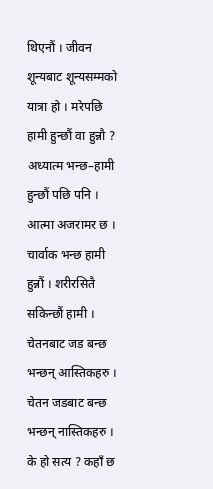थिएनौं । जीवन शून्यबाट शून्यसम्मको यात्रा हो । मरेपछि हामी हुन्छौं वा हुन्नौ ? अध्यात्म भन्छ–हामी हुन्छौं पछि पनि । आत्मा अजरामर छ । चार्वाक भन्छ हामी हुन्नौं । शरीरसितै सकिन्छौं हामी । चेतनबाट जड बन्छ भन्छन् आस्तिकहरु । चेतन जडबाट बन्छ भन्छन् नास्तिकहरु । के हो सत्य ? कहाँ छ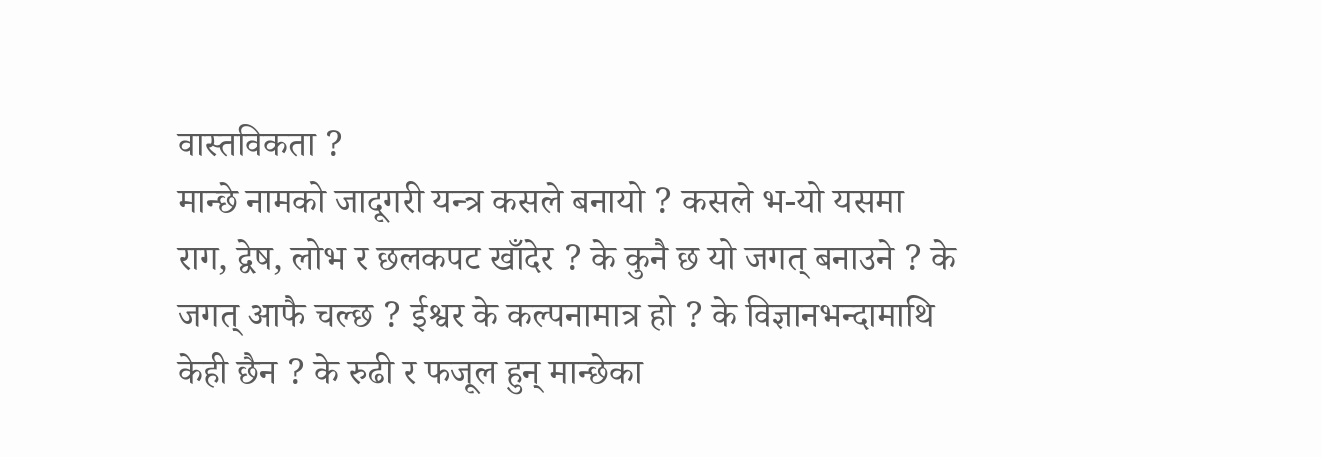वास्तविकता ?
मान्छे नामको जादूगरी यन्त्र कसले बनायो ? कसले भ-यो यसमा राग, द्वेष, लोभ र छलकपट खाँदेर ? के कुनै छ यो जगत् बनाउने ? के जगत् आफै चल्छ ? ईश्वर के कल्पनामात्र हो ? के विज्ञानभन्दामाथि केही छैन ? के रुढी र फजूल हुन् मान्छेका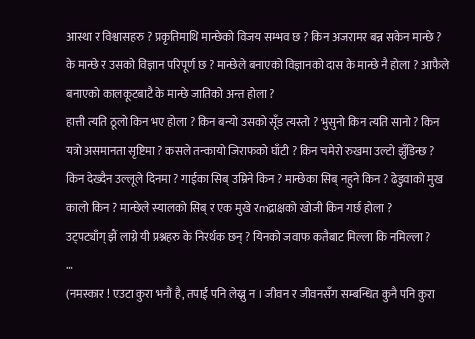आस्था र विश्वासहरु ? प्रकृतिमाथि मान्छेको विजय सम्भव छ ? किन अजरामर बन्न सकेन मान्छे ? के मान्छे र उसको विज्ञान परिपूर्ण छ ? मान्छेले बनाएको विज्ञानको दास के मान्छे नै होला ? आफैले बनाएको कालकूटबाटै के मान्छे जातिको अन्त होला ?
हात्ती त्यति ठूलो किन भए होला ? किन बन्यो उसको सूँड त्यस्तो ? भुसुनो किन त्यति सानो ? किन यत्रो असमानता सृष्टिमा ? कसले तन्कायो जिराफको घाँटी ? किन चमेरो रुखमा उल्टो झुँडिन्छ ? किन देख्दैन उल्लूले दिनमा ? गाईका सिब् उम्रिने किन ? मान्छेका सिब् नहुने किन ? ढेडुवाको मुख कालो किन ? मान्छेले स्यालको सिब् र एक मुखे रmद्राक्षको खोजी किन गर्छ होला ?
उट्पट्याँग् झैं लाग्ने यी प्रश्नहरु के निरर्थक छन् ? यिनको जवाफ कतैबाट मिल्ला कि नमिल्ला ?
…
(नमस्कार ! एउटा कुरा भनौं है, तपाईं पनि लेख्नु न । जीवन र जीवनसँग सम्बन्धित कुनै पनि कुरा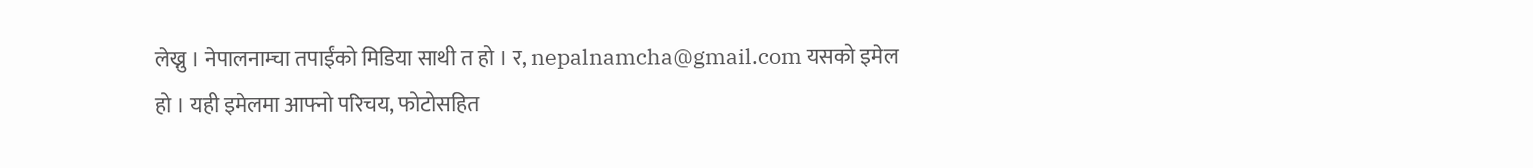लेख्नु । नेपालनाम्चा तपाईंको मिडिया साथी त हो । र, nepalnamcha@gmail.com यसको इमेल हो । यही इमेलमा आफ्नो परिचय, फोटोसहित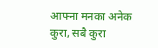आफ्ना मनका अनेक कुरा, सबै कुरा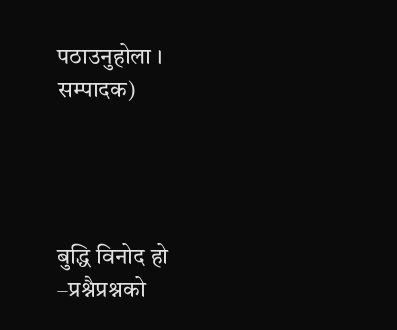पठाउनुहोला । सम्पादक)




बुद्धि विनोद हो –प्रश्नैप्रश्नको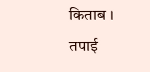किताब । तपाई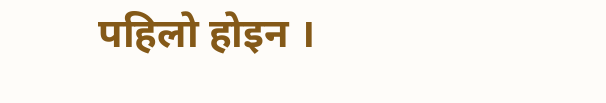पहिलो होइन ।